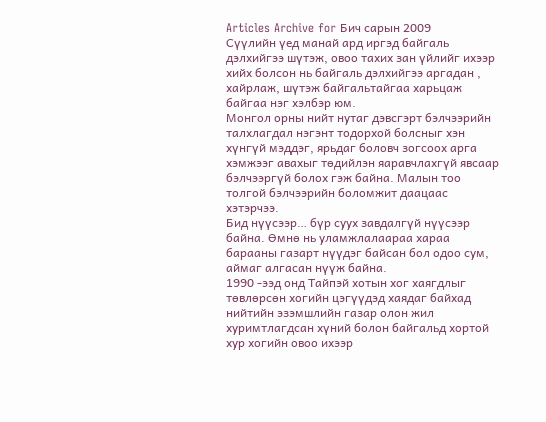Articles Archive for Бич сарын 2009
Сүүлийн үед манай ард иргэд байгаль дэлхийгээ шүтэж, овоо тахих зан үйлийг ихээр хийх болсон нь байгаль дэлхийгээ аргадан , хайрлаж, шүтэж байгальтайгаа харьцаж байгаа нэг хэлбэр юм.
Монгол орны нийт нутаг дэвсгэрт бэлчээрийн талхлагдал нэгэнт тодорхой болсныг хэн хүнгүй мэддэг, ярьдаг боловч зогсоох арга хэмжээг авахыг төдийлэн яаравчлахгүй явсаар бэлчээргүй болох гэж байна. Малын тоо толгой бэлчээрийн боломжит даацаас хэтэрчээ.
Бид нүүсээр… бүр суух завдалгүй нүүсээр байна. Өмнө нь уламжлалаараа хараа барааны газарт нүүдэг байсан бол одоо сум, аймаг алгасан нүүж байна.
1990 -ээд онд Тайпэй хотын хог хаягдлыг төвлөрсөн хогийн цэгүүдэд хаядаг байхад нийтийн эзэмшлийн газар олон жил хуримтлагдсан хүний болон байгальд хортой хур хогийн овоо ихээр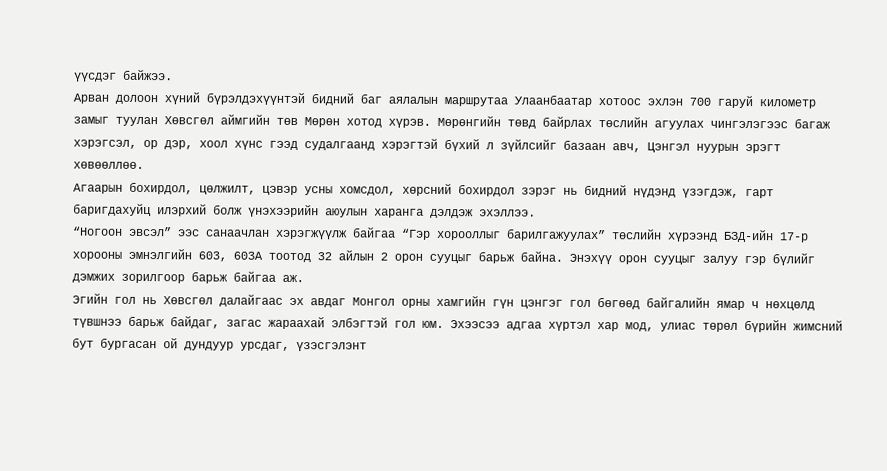үүсдэг байжээ.
Арван долоон хүний бүрэлдэхүүнтэй бидний баг аялалын маршрутаа Улаанбаатар хотоос эхлэн 700 гаруй километр замыг туулан Хөвсгөл аймгийн төв Мөрөн хотод хүрэв. Мөрөнгийн төвд байрлах төслийн агуулах чингэлэгээс багаж хэрэгсэл, ор дэр, хоол хүнс гээд судалгаанд хэрэгтэй бүхий л зүйлсийг базаан авч, Цэнгэл нуурын эрэгт хөвөөллөө.
Агаарын бохирдол, цөлжилт, цэвэр усны хомсдол, хөрсний бохирдол зэрэг нь бидний нүдэнд үзэгдэж, гарт баригдахуйц илэрхий болж үнэхээрийн аюулын харанга дэлдэж эхэллээ.
“Ногоон эвсэл” ээс санаачлан хэрэгжүүлж байгаа “Гэр хорооллыг барилгажуулах” төслийн хүрээнд БЗД-ийн 17-р хорооны эмнэлгийн 603, 603А тоотод 32 айлын 2 орон сууцыг барьж байна. Энэхүү орон сууцыг залуу гэр бүлийг дэмжих зорилгоор барьж байгаа аж.
Эгийн гол нь Хөвсгөл далайгаас эх авдаг Монгол орны хамгийн гүн цэнгэг гол бөгөөд байгалийн ямар ч нөхцөлд түвшнээ барьж байдаг, загас жараахай элбэгтэй гол юм. Эхээсээ адгаа хүртэл хар мод, улиас төрөл бүрийн жимсний бут бургасан ой дундуур урсдаг, үзэсгэлэнт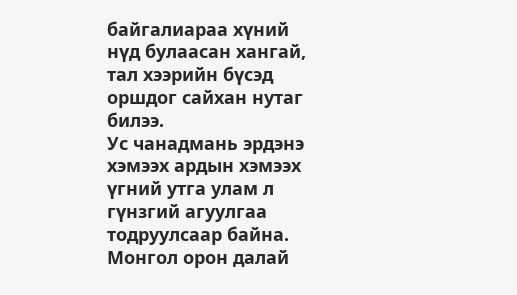байгалиараа хүний нүд булаасан хангай, тал хээрийн бүсэд оршдог сайхан нутаг билээ.
Ус чанадмань эрдэнэ хэмээх ардын хэмээх үгний утга улам л гүнзгий агуулгаа тодруулсаар байна. Монгол орон далай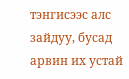тэнгисээс алс зайдуу, бусад арвин их устай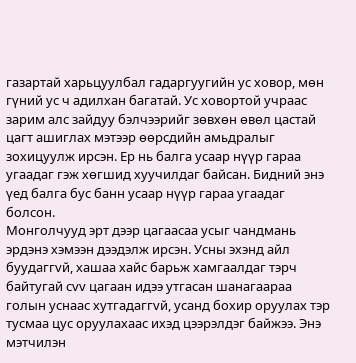газартай харьцуулбал гадаргуугийн ус ховор, мөн гүний ус ч адилхан багатай. Ус ховортой учраас зарим алс зайдуу бэлчээрийг зөвхөн өвөл цастай цагт ашиглах мэтээр өөрсдийн амьдралыг зохицуулж ирсэн. Ер нь балга усаар нүүр гараа угаадаг гэж хөгшид хуучилдаг байсан. Бидний энэ үед балга бус банн усаар нүүр гараа угаадаг болсон.
Монголчууд эрт дээр цагаасаа усыг чандмань эрдэнэ хэмээн дээдэлж ирсэн. Усны эхэнд айл буудаггvй, хашаа хайс барьж хамгаалдаг тэрч байтугай сvv цагаан идээ утгасан шанагаараа голын уснаас хутгадаггvй, усанд бохир оруулах тэр тусмаа цус оруулахаас ихэд цээрэлдэг байжээ. Энэ мэтчилэн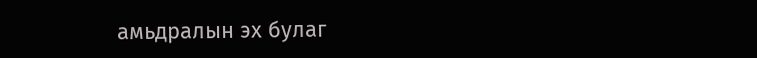амьдралын эх булаг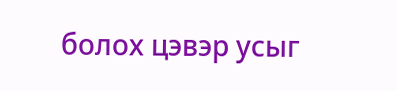болох цэвэр усыг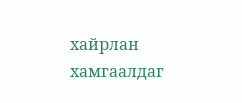хайрлан хамгаалдаг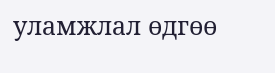уламжлал өдгөө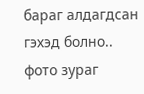бараг алдагдсан гэхэд болно..
фото зураг